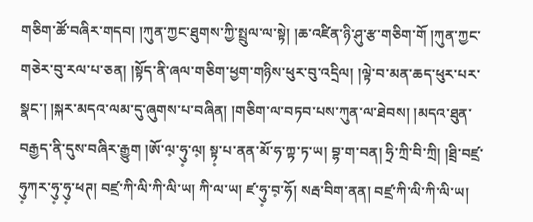གཅིག་ཚོ་བཞིར་གདབ། །ཀུན་ཀྱང་ཐུགས་ཀྱི་སྤྲུལ་ལ་སྟེ། །ཆ་འཛིན་ཉི་ཤུ་རྩ་གཅིག་གོ །ཀུན་ཀྱང་གཅེར་བུ་རལ་པ་ཅན། །སྟོད་ནི་ཞལ་གཅིག་ཕྱག་གཉིས་ཕུར་བུ་འདྲིལ། །ལྟེ་བ་མན་ཆད་ཕུར་པར་སྣང་། །སྐར་མདའ་ལམ་དུ་ཞུགས་པ་བཞིན། །གཅིག་ལ་བཏབ་པས་ཀུན་ལ་ཐེབས། །མདའ་ཐུན་བརྒྱད་ནི་དུས་བཞིར་རྒྱུག །ཨོ་ལ༷་ཧུ༷་ལ༷། སྟ༷་པ་ནན་མོ་ཧ་ཀྟ་ཏ་ཡ། བྷ་ག་བན། ཧྲི་ཀྲི་བི་ཀྲི། །ཐྲི་བཛྲ་ཧུ༷ཀར་ཧུ༷་ཧུ༷་ཕཊ། བཛྲ་ཀི་ལི་ཀི་ལི་ཡ། ཀི་ལ་ཡ། ཛ་ཧུ༷་བ༷་ཧོ། སརྦ་བིག་ནན། བཛྲ་ཀི་ལི་ཀི་ལི་ཡ།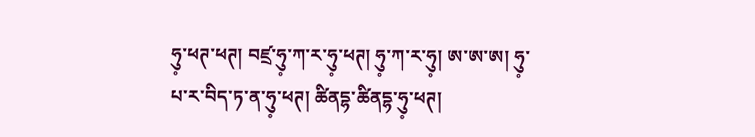ཧུ༷་ཕཊ་ཕཊ། བཛྲ་ཧུ༷་ཀ་ར་ཧུ༷་ཕཊ། ཧུ༷་ཀ་ར་ཧུ༷། ཨ་ཨ་ཨ། ཧུ༷་པ་ར་བིད་ཏ་ན་ཧུ༷་ཕཊ། ཚིནདྷ་ཚིནདྷ་ཧུ༷་ཕཊ།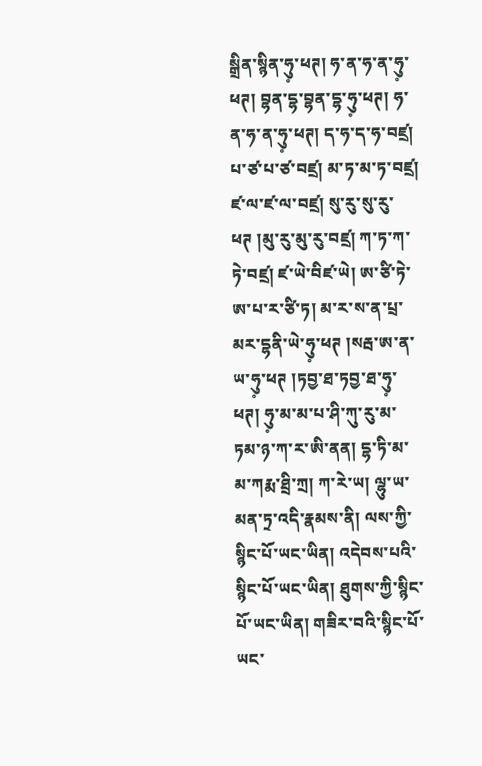སྒྲིན་སྙིན་ཧུ༷་ཕཊ། ཧ་ན་ཧ་ན་ཧུ༷་ཕཊ། བྷན་དྷ་བྷན་དྷ་ཧུ༷་ཕཊ། ཧ་ན་ཧ་ན་ཧུ༷་ཕཊ། ད་ཧ་ད་ཧ་བཛྲ། པ་ཙ་པ་ཙ་བཛྲ། མ་ཏ་མ་ཏ་བཛྲ། ཛ་ལ་ཛ་ལ་བཛྲ། སུ་རུ་སུ་རུ་ཕཊ །མུ་རུ་མུ་རུ་བཛྲ། ཀ་ཏ་ཀ་ཏེ་བཛྲ། ཛ་ཡེ་བིཛ་ཡེ། ཨ་ཙི་ཏེ་ཨ་པ་ར་ཙི་ཏ། མ་ར་ས་ན་པྲ་མར་དྷནི་ཡེ་ཧུ༷་ཕཊ །སརྦ་ཨ་ན་ཡ་ཧུ༷་ཕཊ །ཏབྱ་ཐ་ཏབྱ་ཐ་ཧུ༷་ཕཊ། ཧུ༷་མ་མ་པ་ཤི་ཀུ་རུ་མ་ཏམ་ཉ་ཀ་ར་ཨི་ནན། དྷ་ཏི་མ་མ་ཀརྨ་ཐྲི་ཀྲ། ཀ་རེ་ཡ། ལྷུ་ཡ་མན་ཏྲ་འདི་རྣམས་ནི། ལས་ཀྱི་སྙིང་པོ་ཡང་ཡིན། འདེབས་པའི་སྙིང་པོ་ཡང་ཡིན། ཐུགས་ཀྱི་སྙིང་པོ་ཡང་ཡིན། གཟིར་བའི་སྙིང་པོ་ཡང་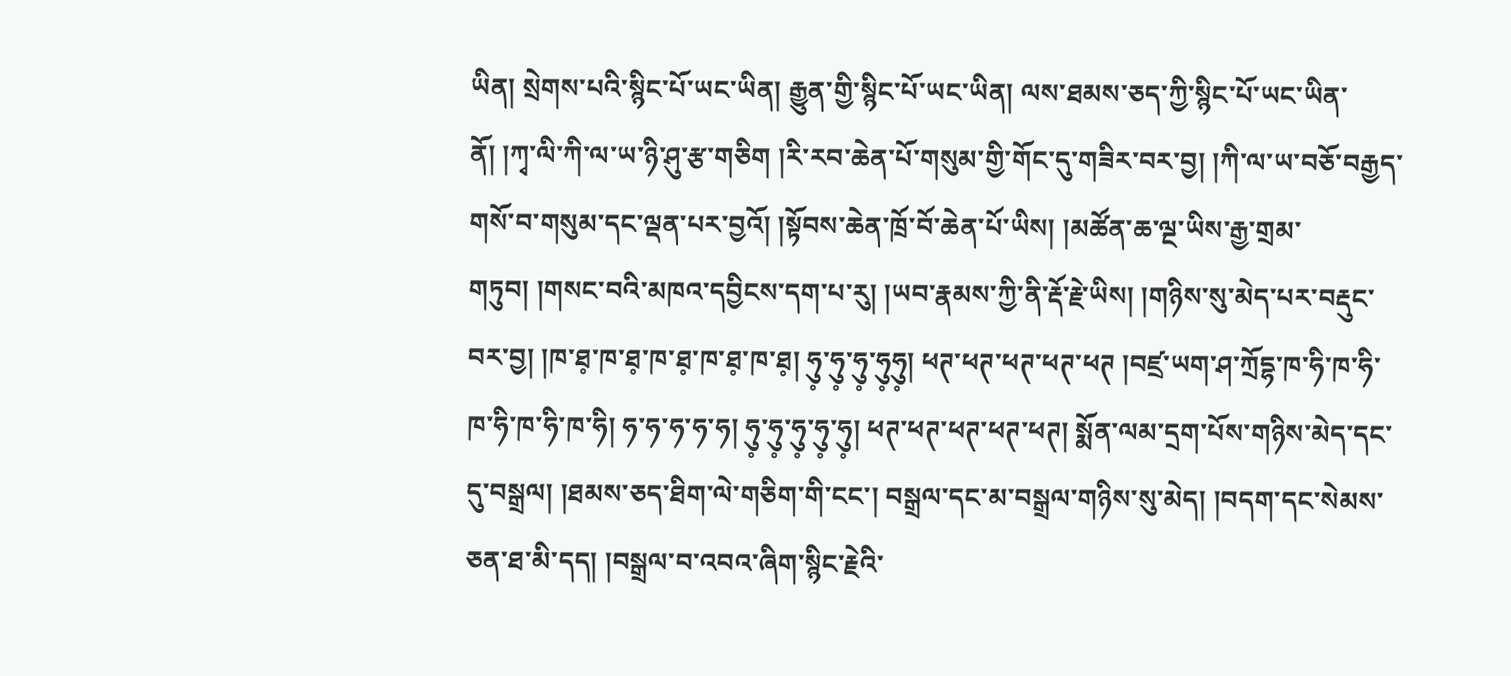ཡིན། སྲེགས་པའི་སྙིང་པོ་ཡང་ཡིན། རྒྱུན་གྱི་སྙིང་པོ་ཡང་ཡིན། ལས་ཐམས་ཅད་ཀྱི་སྙིང་པོ་ཡང་ཡིན་ནོ། །ཀྭ་ལི་ཀི་ལ་ཡ་ཉི་ཤུ་རྩ་གཅིག །རི་རབ་ཆེན་པོ་གསུམ་གྱི་གོང་དུ་གཟིར་བར་བྱ། །ཀི་ལ་ཡ་བཅོ་བརྒྱད་གསོ་བ་གསུམ་དང་ལྡན་པར་བྱའོ། །སྟོབས་ཆེན་ཁྲོ་བོ་ཆེན་པོ་ཡིས། །མཚོན་ཆ་ལྔ་ཡིས་རྒྱ་གྲམ་གཏུབ། །གསང་བའི་མཁའ་དབྱིངས་དག་པ་རུ། །ཡབ་རྣམས་ཀྱི་ནི་རྡོ་རྗེ་ཡིས། །གཉིས་སུ་མེད་པར་བརྡུང་བར་བྱ། །ཁ་ཐ༷་ཁ་ཐ༷་ཁ་ཐ༷་ཁ་ཐ༷་ཁ་ཐ༷། ཧུ༷་ཧུ༷་ཧུ༷་ཧུ༷ཧུ༷། ཕཊ་ཕཊ་ཕཊ་ཕཊ་ཕཊ །བཛྲ་ཡག་ཤ་ཀྲོདྷ་ཁ་ཧི་ཁ་ཧི་ཁ་ཧི་ཁ་ཧི་ཁ་ཧི། ཧ་ཧ་ཧ་ཧ་ཧ། ཧུ༷་ཧུ༷་ཧུ༷་ཧུ༷་ཧུ༷། ཕཊ་ཕཊ་ཕཊ་ཕཊ་ཕཊ། སྨོན་ལམ་དྲག་པོས་གཉིས་མེད་དང་དུ་བསྒྲལ། །ཐམས་ཅད་ཐིག་ལེ་གཅིག་གི་ངང་། བསྒྲལ་དང་མ་བསྒྲལ་གཉིས་སུ་མེད། །བདག་དང་སེམས་ཅན་ཐ་མི་དད། །བསྒྲལ་བ་འབའ་ཞིག་སྙིང་རྗེའི་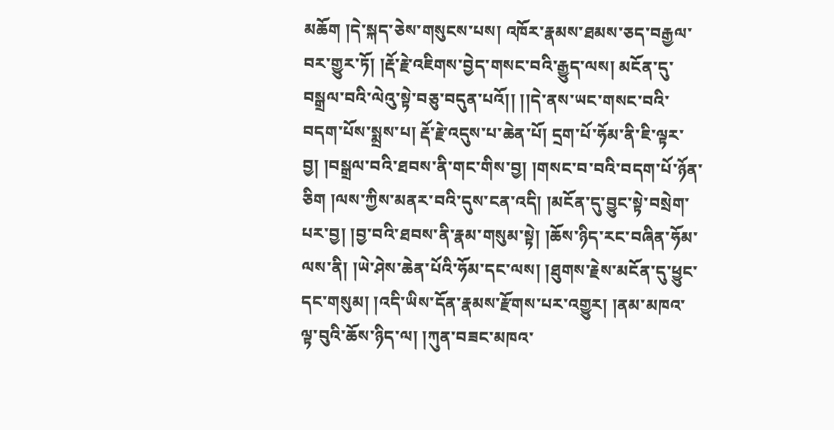མཆོག །དེ་སྐད་ཅེས་གསུངས་པས། འཁོར་རྣམས་ཐམས་ཅད་བརྒྱལ་བར་གྱུར་ཏོ། །རྡོ་རྗེ་འཇིགས་བྱེད་གསང་བའི་རྒྱུད་ལས། མངོན་དུ་བསྒྲལ་བའི་ལེའུ་སྟེ་བཅུ་བདུན་པའོ།། །།དེ་ནས་ཡང་གསང་བའི་བདག་པོས་སྨྲས་པ། རྡོ་རྗེ་འདུས་པ་ཆེན་པོ། དྲག་པོ་ཧོམ་ནི་ཇི་ལྟར་བྱ། །བསྒྲལ་བའི་ཐབས་ནི་གང་གིས་བྱ། །གསང་བ་བའི་བདག་པོ་ཉོན་ཅིག །ལས་ཀྱིས་མནར་བའི་དུས་ངན་འདི། །མངོན་དུ་བྱུང་སྟེ་བསྲེག་པར་བྱ། །བྱ་བའི་ཐབས་ནི་རྣམ་གསུམ་སྟེ། །ཆོས་ཉིད་རང་བཞིན་ཧོམ་ལས་ནི། །ཡེ་ཤེས་ཆེན་པོའི་ཧོམ་དང་ལས། །ཐུགས་རྗེས་མངོན་དུ་ཕྱུང་དང་གསུམ། །འདི་ཡིས་དོན་རྣམས་རྫོགས་པར་འགྱུར། །ནམ་མཁའ་ལྟ་བུའི་ཆོས་ཉིད་ལ། །ཀུན་བཟང་མཁའ་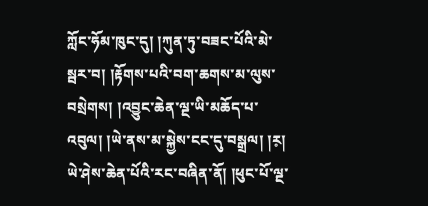ཀློང་ཧོམ་ཁུང་དུ། །ཀུན་ཏུ་བཟང་པོའི་མེ་སྦར་བ། །རྟོགས་པའི་བག་ཆགས་མ་ལུས་བསྲེགས། །འབྱུང་ཆེན་ལྔ་ཡི་མཆོད་པ་འབུལ། །ཡེ་ནས་མ་སྐྱེས་ངང་དུ་བསྒྲལ། །ར༷། ཡེ་ཤེས་ཆེན་པོའི་རང་བཞིན་ནོ། །ཕུང་པོ་ལྔ་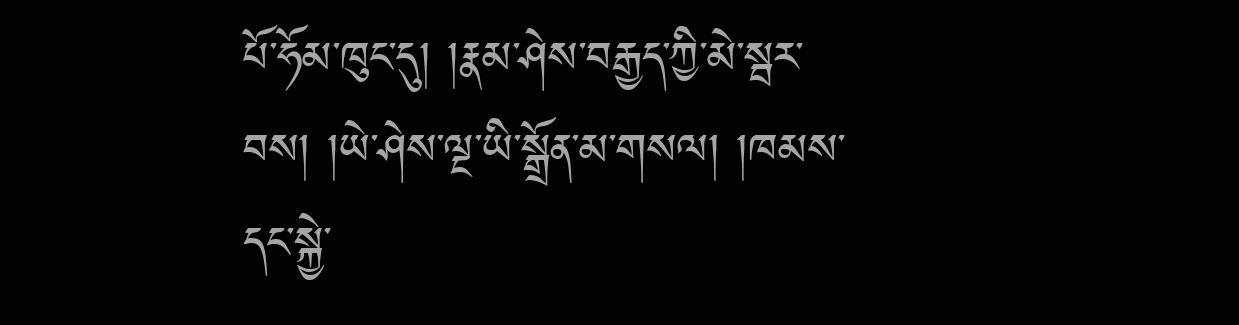པོ་ཧོམ་ཁུང་དུ། །རྣམ་ཤེས་བརྒྱད་ཀྱི་མེ་སྦར་བས། །ཡེ་ཤེས་ལྔ་ཡི་སྒྲོན་མ་གསལ། །ཁམས་དང་སྐྱེ་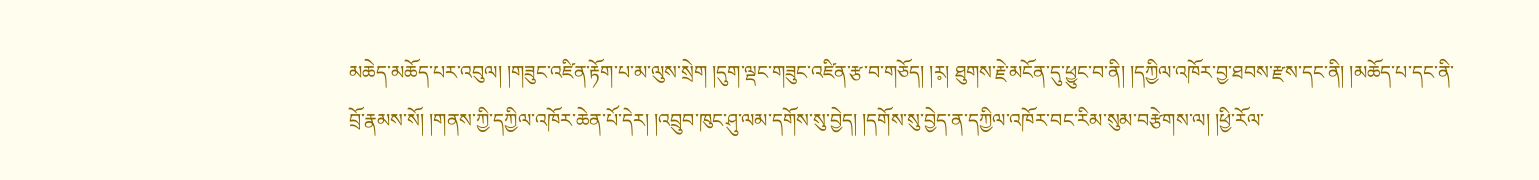མཆེད་མཆོད་པར་འབུལ། །གཟུང་འཛིན་རྟོག་པ་མ་ལུས་སྲེག །དུག་ལྡང་གཟུང་འཛིན་རྩ་བ་གཅོད། །ར༷། ཐུགས་རྗེ་མངོན་དུ་ཕྱུང་བ་ནི། །དཀྱིལ་འཁོར་བྱ་ཐབས་རྫས་དང་ནི། །མཆོད་པ་དང་ནི་བྲོ་རྣམས་སོ། །གནས་ཀྱི་དཀྱིལ་འཁོར་ཆེན་པོ་དེར། །འབྲུབ་ཁུང་ཤུ་ལམ་དགོས་སུ་བྱེད། །དགོས་སུ་བྱེད་ན་དཀྱིལ་འཁོར་བང་རིམ་སུམ་བརྩེགས་ལ། །ཕྱི་རོལ་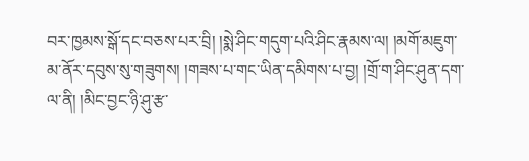བར་ཁྱམས་སྒོ་དང་བཅས་པར་བྲི། །སྨེ་ཤིང་གདུག་པའི་ཤིང་རྣམས་ལ། །མགོ་མཇུག་མ་ནོར་དབུས་སུ་གཟུགས། །གཟས་པ་གང་ཡིན་དམིགས་པ་བྱ། །གྲོ་ག་ཤིང་ཤུན་དག་ལ་ནི། །མིང་བྱང་ཉི་ཤུ་རྩ་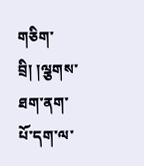གཅིག་བྲི། །ལྕགས་ཐག་ནག་པོ་དག་ལ་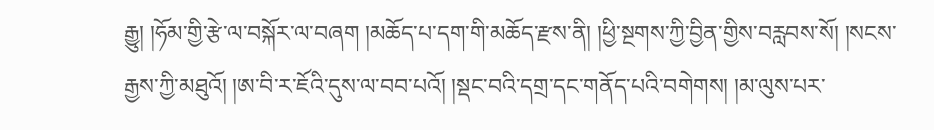རྒྱུ། །ཧོམ་གྱི་རྩེ་ལ་བསྐོར་ལ་བཞག །མཆོད་པ་དག་གི་མཆོད་རྫས་ནི། །ཕྱི་སྔགས་ཀྱི་བྱིན་གྱིས་བརླབས་སོ། །སངས་རྒྱས་ཀྱི་མཐུའོ། །ཨ་བི་ར་ཇོའི་དུས་ལ་བབ་པའོ། །སྡང་བའི་དགྲ་དང་གནོད་པའི་བགེགས། །མ་ལུས་པར་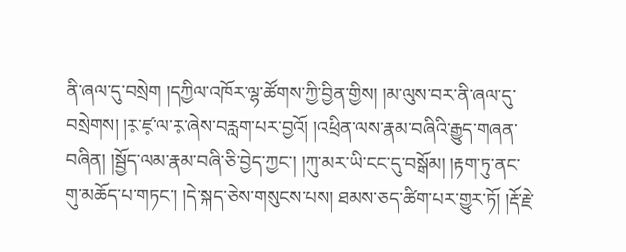ནི་ཞལ་དུ་བསྲེག །དཀྱིལ་འཁོར་ལྷ་ཚོགས་ཀྱི་བྱིན་གྱིས། །མ་ལུས་བར་ནི་ཞལ་དུ་བསྲེགས། །ར༷་ཛ༷་ལ་ར༷་ཞེས་བརླག་པར་བྱའོ། །འཕྲིན་ལས་རྣམ་བཞིའི་རྒྱུད་གཞན་བཞིན། །སྦྱོད་ལམ་རྣམ་བཞི་ཅི་བྱེད་ཀྱང་། །ཀུ་མར་ཡི་ངང་དུ་བསྒོམ། །རྟག་ཏུ་ནང་གུ་མཆོད་པ་གཏང་། །དེ་སྐད་ཅེས་གསུངས་པས། ཐམས་ཅད་ཚིག་པར་གྱུར་ཏོ། །རྡོ་རྗེ་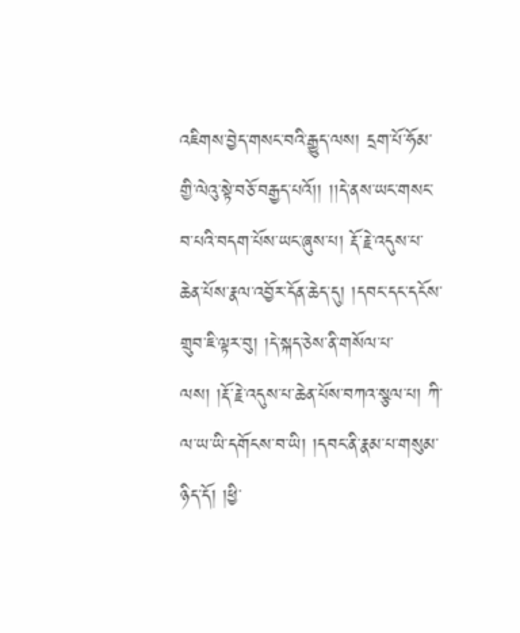འཇིགས་བྱེད་གསང་བའི་རྒྱུད་ལས། དྲག་པོ་ཧོམ་གྱི་ལེའུ་སྟེ་བཅོ་བརྒྱད་པའོ།། །།དེ་ནས་ཡང་གསང་བ་པའི་བདག་པོས་ཡང་ཞུས་པ། རྡོ་རྗེ་འདུས་པ་ཆེན་པོས་རྣལ་འབྱོར་དོན་ཆེད་དུ། །དབང་དང་དངོས་གྲུབ་ཇི་ལྟར་བུ། །དེ་སྐད་ཅེས་ནི་གསོལ་པ་ལས། །རྡོ་རྗེ་འདུས་པ་ཆེན་པོས་བཀའ་སྩལ་པ། ཀི་ལ་ཡ་ཡི་དགོངས་བ་ཡི། །དབང་ནི་རྣམ་པ་གསུམ་ཉིད་དོ། །ཕྱི་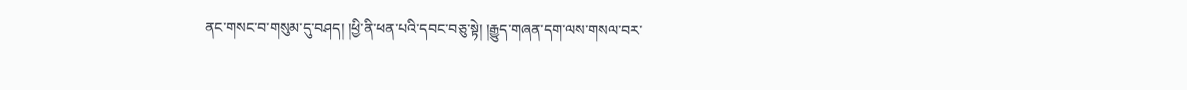ནང་གསང་བ་གསུམ་དུ་བཤད། །ཕྱི་ནི་ཕན་པའི་དབང་བཅུ་སྟེ། །རྒྱུད་གཞན་དག་ལས་གསལ་བར་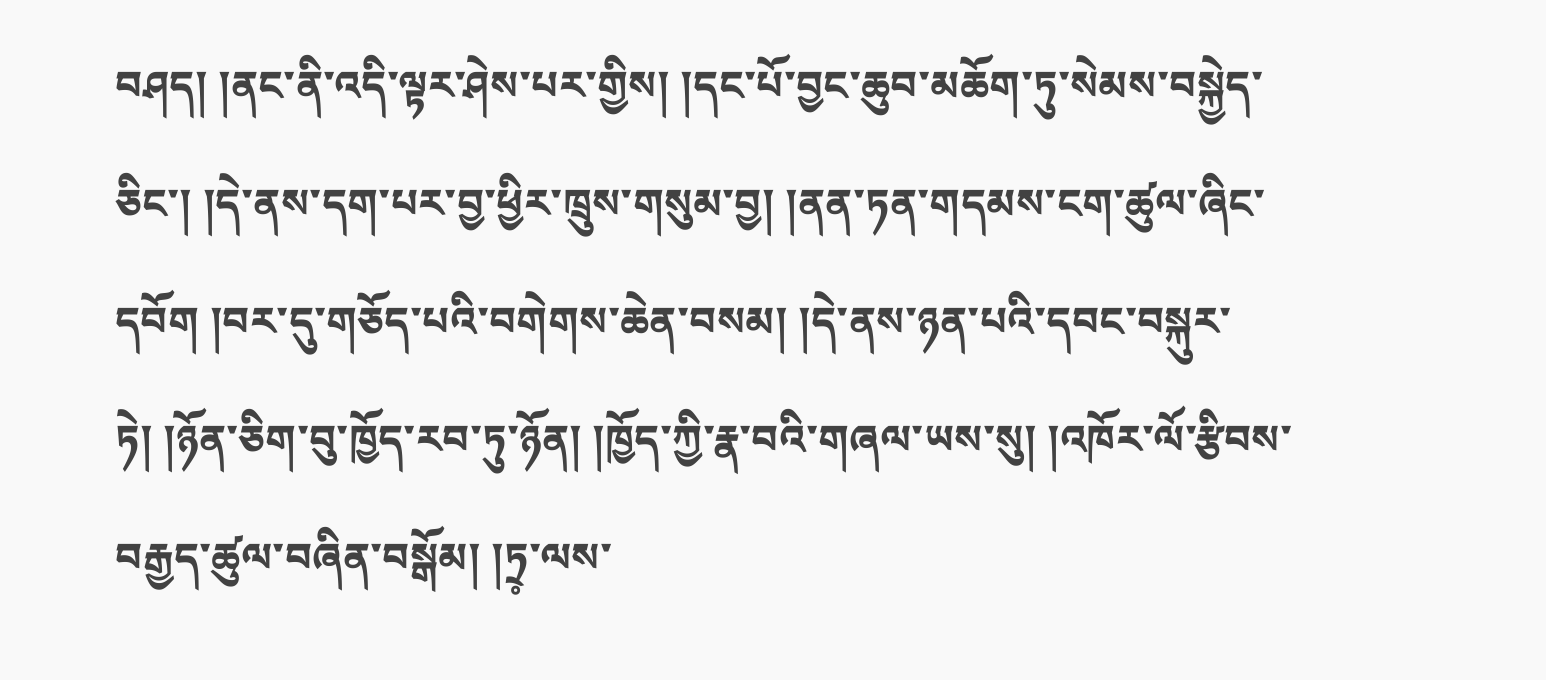བཤད། །ནང་ནི་འདི་ལྟར་ཤེས་པར་གྱིས། །དང་པོ་བྱང་ཆུབ་མཆོག་ཏུ་སེམས་བསྐྱེད་ཅིང་། །དེ་ནས་དག་པར་བྱ་ཕྱིར་ཁྲུས་གསུམ་བྱ། །ནན་ཏན་གདམས་ངག་ཚུལ་ཞིང་དབོག །བར་དུ་གཅོད་པའི་བགེགས་ཆེན་བསམ། །དེ་ནས་ཉན་པའི་དབང་བསྐུར་ཏེ། །ཉོན་ཅིག་བུ་ཁྱོད་རབ་ཏུ་ཉོན། །ཁྱོད་ཀྱི་རྣ་བའི་གཞལ་ཡས་སུ། །འཁོར་ལོ་རྩིབས་བརྒྱད་ཚུལ་བཞིན་བསྒོམ། །ཏྲ༷་ལས་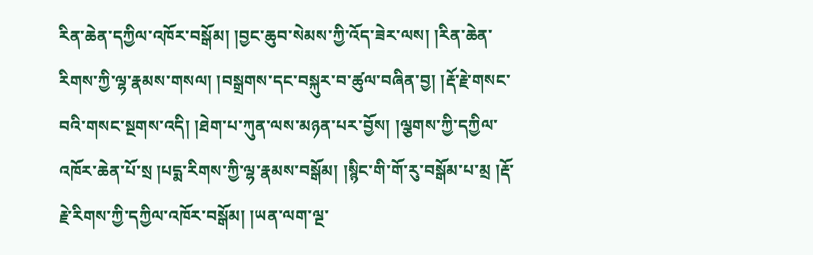རིན་ཆེན་དཀྱིལ་འཁོར་བསྒོམ། །བྱང་ཆུབ་སེམས་ཀྱི་འོད་ཟེར་ལས། །རིན་ཆེན་རིགས་ཀྱི་ལྷ་རྣམས་གསལ། །བསྒྲགས་དང་བསྐུར་བ་ཚུལ་བཞིན་བྱ། །རྡོ་རྗེ་གསང་བའི་གསང་སྔགས་འདི། །ཐེག་པ་ཀུན་ལས་མཉན་པར་བྱོས། །ལྕགས་ཀྱི་དཀྱིལ་འཁོར་ཆེན་པོ་སྲ །པདྨ་རིགས་ཀྱི་ལྷ་རྣམས་བསྒོམ། །སྙིང་གི་གོ་རུ་བསྒོམ་པ་མྲ །རྡོ་རྗེ་རིགས་ཀྱི་དཀྱིལ་འཁོར་བསྒོམ། །ཡན་ལག་ལྔ་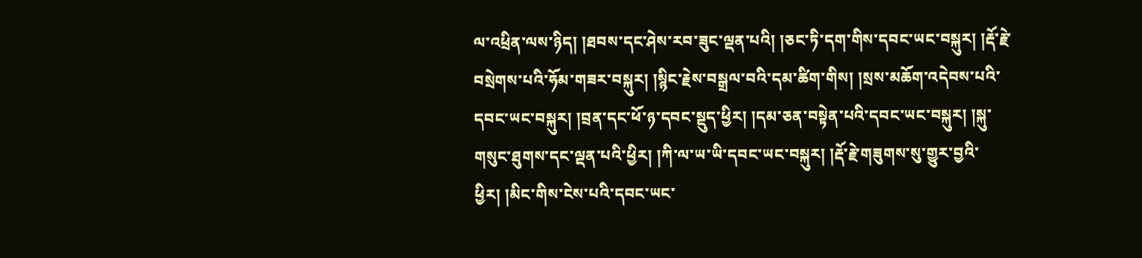ལ་འཕྲིན་ལས་ཉིད། །ཐབས་དང་ཤེས་རབ་ཟུང་ལྡན་པའི། །ཅང་ཏི་དག་གིས་དབང་ཡང་བསྐུར། །རྡོ་རྗེ་བསྲེགས་པའི་ཧོམ་གཟར་བསྐུར། །སྙིང་རྗེས་བསྒྲལ་བའི་དམ་ཚིག་གིས། །སྲས་མཆོག་འདེབས་པའི་དབང་ཡང་བསྐུར། །བྲན་དང་ཕོ་ཉ་དབང་སྡུད་ཕྱིར། །དམ་ཅན་བསྟེན་པའི་དབང་ཡང་བསྐུར། །སྐུ་གསུང་ཐུགས་དང་ལྡན་པའི་ཕྱིར། །ཀི་ལ་ཡ་ཡི་དབང་ཡང་བསྐུར། །རྡོ་རྗེ་གཟུགས་སུ་གྱུར་བྱའི་ཕྱིར། །མིང་གིས་ངེས་པའི་དབང་ཡང་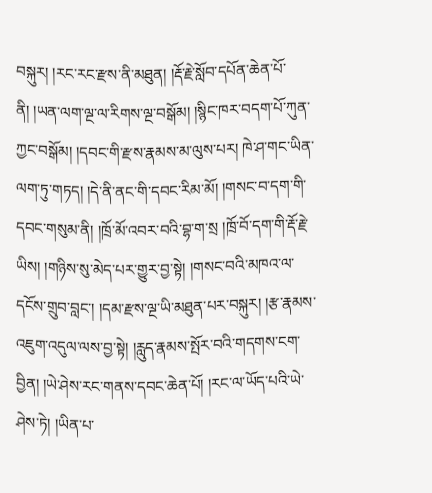བསྐུར། །རང་རང་རྫས་ནི་མཐུན། །རྡོ་རྗེ་སློབ་དཔོན་ཆེན་པོ་ནི། །ཡན་ལག་ལྔ་ལ་རིགས་ལྔ་བསྒོམ། །སྙིང་ཁར་བདག་པོ་ཀུན་ཀྱང་བསྒོམ། །དབང་གི་རྫས་རྣམས་མ་ལུས་པར། ཁེ་ཤ་གང་ཡིན་ལག་ཏུ་གཏད། །དེ་ནི་ནང་གི་དབང་རིམ་མོ། །གསང་བ་དག་གི་དབང་གསུམ་ནི། །ཁྲོ་མོ་འབར་བའི་བྷ་ག་སྲ །ཁྲོ་བོ་དག་གི་རྡོ་རྗེ་ཡིས། །གཉིས་སུ་མེད་པར་གྱུར་བྱ་སྟེ། །གསང་བའི་མཁའ་ལ་དངོས་གྲུབ་བླང་། །དམ་རྫས་ལྔ་ཡི་མཐུན་པར་བསྐུར། །རྩ་རྣམས་འཇུག་འདུལ་ལས་བྱ་སྟེ། །རླུད་རྣམས་སྤོར་བའི་གདགས་ངག་བྱིན། །ཡེ་ཤེས་རང་གནས་དབང་ཆེན་པོ། །རང་ལ་ཡོད་པའི་ཡེ་ཤེས་ཏེ། །ཡིན་པ་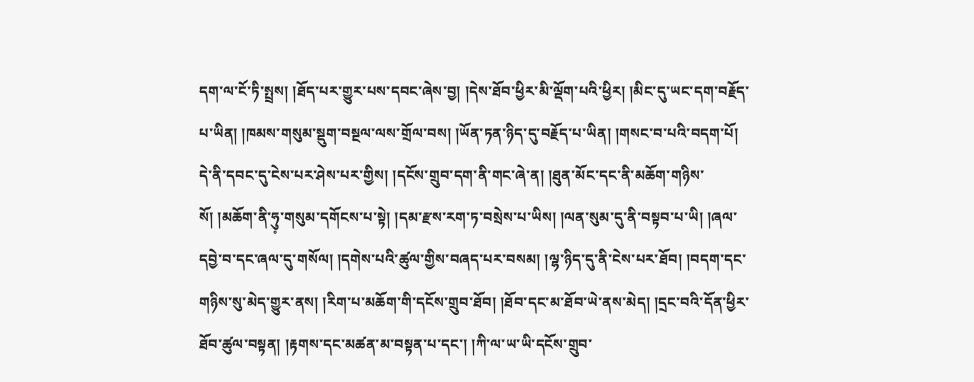དག་ལ་ངོ་ཏི་སྤྲས། །ཐོད་པར་གྱུར་པས་དབང་ཞེས་བྱ། །དེས་ཐོབ་ཕྱིར་མི་ལྡོག་པའི་ཕྱིར། །མིང་དུ་ཡང་དག་བརྗོད་པ་ཡིན། །ཁམས་གསུམ་སྡུག་བསྔལ་ལས་གྲོལ་བས། །ཡོན་ཏན་ཉིད་དུ་བརྗོད་པ་ཡིན། །གསང་བ་པའི་བདག་པོ། དེ་ནི་དབང་དུ་ངེས་པར་ཤེས་པར་གྱིས། །དངོས་གྲུབ་དག་ནི་གང་ཞེ་ན། །ཐུན་མོང་དང་ནི་མཆོག་གཉིས་སོ། །མཆོག་ནི་ཧུ༷་གསུམ་དགོངས་པ་སྟེ། །དམ་རྫས་རག་ཏ་བསྲེས་པ་ཡིས། །ལན་སུམ་དུ་ནི་བསྟབ་པ་ཡི། །ཞལ་དབྱེ་བ་དང་ཞལ་དུ་གསོལ། །དགེས་པའི་ཚུལ་གྱིས་བཞད་པར་བསམ། །ལྷ་ཉིད་དུ་ནི་ངེས་པར་ཐོབ། །བདག་དང་གཉིས་སུ་མེད་གྱུར་ནས། །རིག་པ་མཆོག་གི་དངོས་གྲུབ་ཐོབ། །ཐོབ་དང་མ་ཐོབ་ཡེ་ནས་མེད། །དྲང་བའི་དོན་ཕྱིར་ཐོབ་ཚུལ་བསྟན། །རྟགས་དང་མཚན་མ་བསྟན་པ་དང་། །ཀི་ལ་ཡ་ཡི་དངོས་གྲུབ་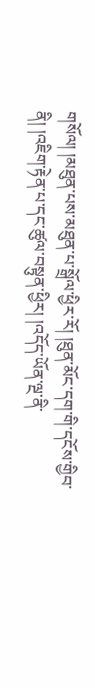གསོལ། །མཐུན་པས་མཐུན་པ་སྒྲོལ་ཕྱིར་རོ། །ཐུན་མོང་དག་གི་དངོས་གྱིབ་ནི། །འཇིག་རྟེན་པ་དང་ཚུལ་བསྟུན་ཕྱིར། །འདོད་ཡོན་ལྔ་ནི་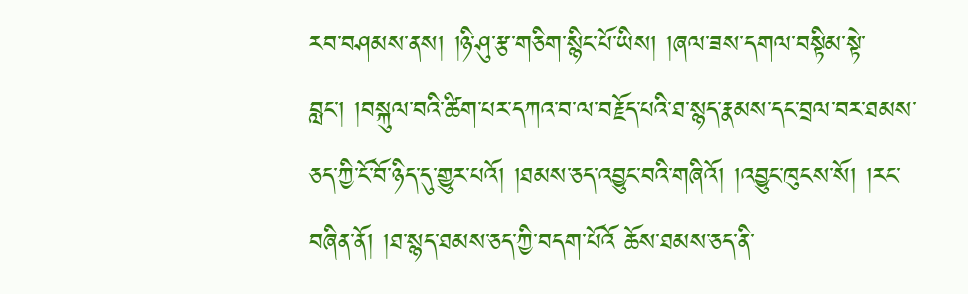རབ་བཤམས་ནས། །ཉི་ཤུ་རྩ་གཅིག་སྙིང་པོ་ཡིས། །ཞལ་ཟས་དགལ་བསྟིམ་སྟེ་བླང་། །བསྐུལ་བའི་ཚིག་པར་དཀའ་བ་ལ་བརྗོད་པའི་ཐ་སྙད་རྣམས་དང་བྲལ་བར་ཐམས་ཅད་ཀྱི་ངོ་བོ་ཉིད་དུ་གྱུར་པའོ། །ཐམས་ཅད་འབྱུང་བའི་གཞིའོ། །འབྱུང་ཁུངས་སོ། །རང་བཞིན་ནོ། །ཐ་སྙད་ཐམས་ཅད་ཀྱི་བདག་པོའོ ཆོས་ཐམས་ཅད་ནི་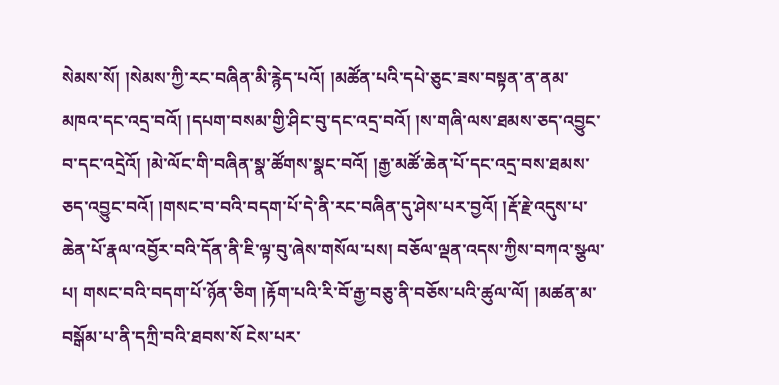སེམས་སོ། །སེམས་ཀྱི་རང་བཞིན་མི་རྙེད་པའོ། །མཚོན་པའི་དཔེ་ཅུང་ཟས་བསྟན་ན་ནམ་མཁའ་དང་འདྲ་བའོ། །དཔག་བསམ་གྱི་ཤིང་བུ་དང་འདྲ་བའོ། །ས་གཞི་ལས་ཐམས་ཅད་འབྱུང་བ་དང་འདྲེའོ། །མེ་ལོང་གི་བཞིན་སྣ་ཚོགས་སྣང་བའོ། །རྒྱ་མཚོ་ཆེན་པོ་དང་འདྲ་བས་ཐམས་ཅད་འབྱུང་བའོ། །གསང་བ་བའི་བདག་པོ་དེ་ནི་རང་བཞིན་དུ་ཤེས་པར་བྱའོ། །རྡོ་རྗེ་འདུས་པ་ཆེན་པོ་རྣལ་འབྱོར་བའི་དོན་ནི་ཇི་ལྟ་བུ་ཞེས་གསོལ་པས། བཅོལ་ལྡན་འདས་ཀྱིས་བཀའ་སྩལ་པ། གསང་བའི་བདག་པོ་ཉོན་ཅིག །རྟོག་པའི་རི་བོ་རྒྱ་བཅུ་ནི་བཅོས་པའི་ཚུལ་ལོ། །མཚན་མ་བསྒོམ་པ་ནི་དཀྲི་བའི་ཐབས་སོ ངེས་པར་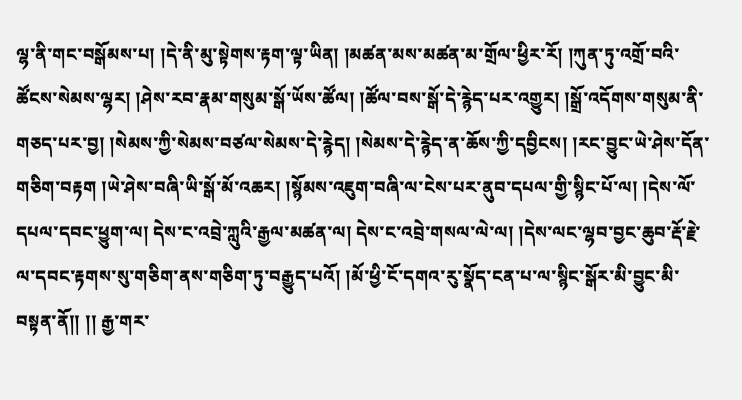ལྷ་ནི་གང་བསྒོམས་པ། །དེ་ནི་མུ་སྟེགས་རྟག་ལྟ་ཡིན། །མཚན་མས་མཚན་མ་གྲོལ་ཕྱིར་རོ། །ཀུན་ཏུ་འགྲོ་བའི་ཚོངས་སེམས་ལྷར། །ཤེས་རབ་རྣམ་གསུམ་སྒོ་ཡོས་ཚོལ། །ཚོལ་བས་སྒོ་དེ་རྙེད་པར་འགྱུར། །སྒྲོ་འདོགས་གསུམ་ནི་གཅད་པར་བྱ། །སེམས་ཀྱི་སེམས་བཙལ་སེམས་དེ་རྙེད། །སེམས་དེ་རྙེད་ན་ཆོས་ཀྱི་དབྱིངས། །རང་བྱུང་ཡེ་ཤེས་དོན་གཅིག་བརྟག །ཡེ་ཤེས་བཞི་ཡི་སྒོ་མོ་འཆར། །སྙོམས་འཇུག་བཞི་ལ་ངེས་པར་ནུབ་དཔལ་གྱི་སྙིང་པོ་ལ། །དེས་ལོ་དཔལ་དབང་ཕྱུག་ལ། དེས་ང་འབྲེ་ཀླུའི་རྒྱལ་མཚན་ལ། དེས་ང་འབྲེ་གསལ་ལེ་ལ། །དེས་ལང་ལྷབ་བྱང་ཆུབ་རྡོ་རྗེ་ལ་དབང་རྟགས་སུ་གཅིག་ནས་གཅིག་ཏུ་བརྒྱུད་པའོ། །མོ་ཕྱི་ངོ་དགའ་རུ་སྣོད་ངན་པ་ལ་སྙིང་སྒོར་མི་བྱུང་མི་བསྟན་ནོ།། །། རྒྱ་གར་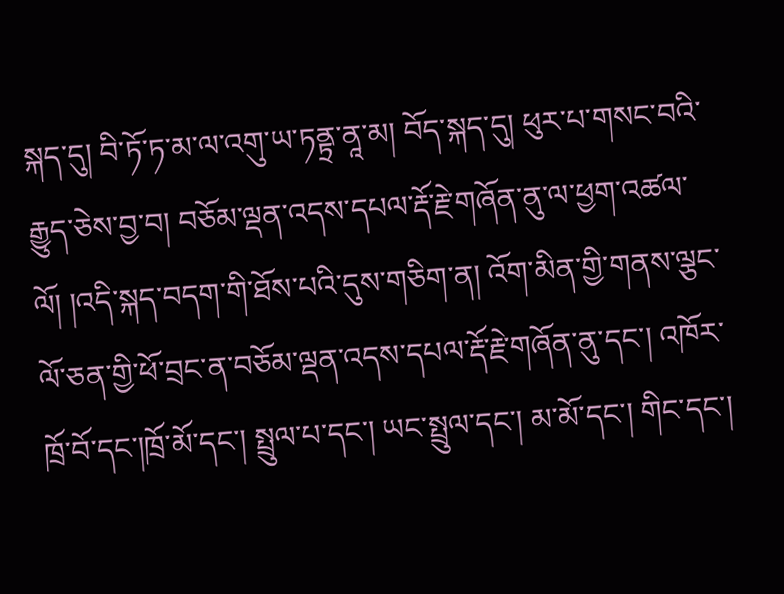སྐད་དུ། བི་ཏོ་ཏ་མ་ལ་འགུ་ཡ་ཏནྟྲ་ནཱ་མ། བོད་སྐད་དུ། ཕུར་པ་གསང་བའི་རྒྱུད་ཅེས་བྱ་བ། བཅོམ་ལྡན་འདས་དཔལ་རྡོ་རྗེ་གཞོན་ནུ་ལ་ཕྱག་འཚལ་ལོ། །འདི་སྐད་བདག་གི་ཐོས་པའི་དུས་གཅིག་ན། འོག་མིན་གྱི་གནས་ལྕང་ལོ་ཅན་གྱི་ཕོ་བྲང་ན་བཅོམ་ལྡན་འདས་དཔལ་རྡོ་རྗེ་གཞོན་ནུ་དང་། འཁོར་ཁྲོ་བོ་དང་།ཁྲོ་མོ་དང་། སྤྲུལ་པ་དང་། ཡང་སྤྲུལ་དང་། མ་མོ་དང་། གིང་དང་།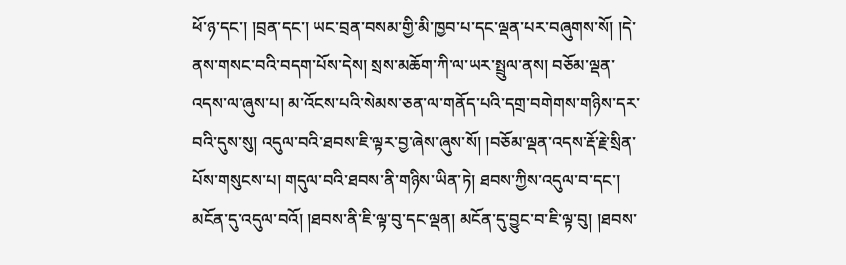ཕོ་ཉ་དང་། །བྲན་དང་། ཡང་བྲན་བསམ་གྱི་མི་ཁྱབ་པ་དང་ལྡན་པར་བཞུགས་སོ། །དེ་ནས་གསང་བའི་བདག་པོས་དེས། སྲས་མཆོག་ཀི་ལ་ཡར་སྤྲུལ་ནས། བཅོམ་ལྡན་འདས་ལ་ཞུས་པ། མ་འོངས་པའི་སེམས་ཅན་ལ་གནོད་པའི་དགྲ་བགེགས་གཉིས་དར་བའི་དུས་སུ། འདུལ་བའི་ཐབས་ཇི་ལྟར་བྱ་ཞེས་ཞུས་སོ། །བཅོམ་ལྡན་འདས་རྡོ་རྗེ་སྲིན་པོས་གསུངས་པ། གདུལ་བའི་ཐབས་ནི་གཉིས་ཡིན་ཏེ། ཐབས་ཀྱིས་འདུལ་བ་དང་། མངོན་དུ་འདུལ་བའོ། །ཐབས་ནི་ཇི་ལྟ་བུ་དང་ལྡན། མངོན་དུ་བྱུང་བ་ཇི་ལྟ་བུ། །ཐབས་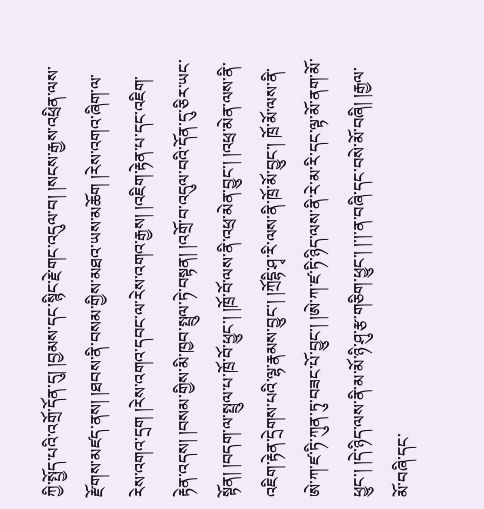ཀྱི་སྤྱོད་པའི་འགྲོ་དོན་དུ། །བྱམས་དང་སྙིང་རྗེ་གང་འདུལ་བ། །སངས་རྒྱས་འཕྲིན་ལས་རྫོགས་མཛད་ནས། །ཐབས་ནི་བསམ་གྱིས་མཐའ་ཡས་མཆོག །རེས་འགའ་ཞིག་ལ་རེས་འགའ་དྲག །རེས་འགའ་དབང་ལ་རེས་འགའ་རྒྱས། །འཇིག་རྟེན་པ་དང་འཇིག་རྟེན་འདས། །བསམ་གྱིས་མི་ཁྱབ་སྤྲུལ་ཏེ་བསྟན། །འགྲོ་བ་འདུལ་བའི་དོན་དུ་ཅིར་ཡང་སྟོན། །བདག་ལ་སྤྲུལ་པ་ཁྲོ་བོ་ཕྱུང་། །ཁྲོ་བོ་ལས་ནི་འཕྲ་མེན་བྱུང་། །འཕྲ་མེན་ལས་ནི་འཇིག་རྟེན་དྲེགས་པའི་ལྷ་རྣམས་བྱུང་། །ཀྲོདྷི་ཤྭ་རི་ལས་ནི་ཁྲོ་མོ་བྱུང་། ཁྲོ་མོ་ལས་ནི་ཨེ་ཀ་ཛ་ཏི་ཀུན་ཏུ་བཟང་པོ་བྱུང་། །ཨེ་ཀ་ཛ་ཏི་ཉིད་ལས་ནི་རེ་མ་རི་དང་ལྟ་མོ་ནག་མོ་ཕྱུང་། །དེ་ཉིད་ལས་ནི་མ་མོ་ཉི་ཤུ་རྩ་གཅིག་ཕྱུང་། །་།་ན་བཞི་དང་བསེ་མོ་བཞི། །རྒྱལ་མོ་བཞི་དང་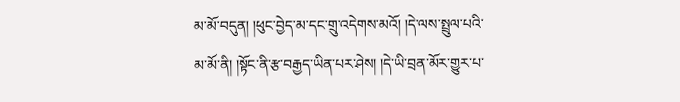མ་མོ་བདུན། །ཕུང་བྱེད་མ་དང་གྲུ་འདེགས་མའོ། །དེ་ལས་སྤྲུལ་པའི་མ་མོ་ནི། །སྟོང་ནི་རྩ་བརྒྱད་ཡིན་པར་ཤེས། །དེ་ཡི་བྲན་མོར་གྱུར་པ་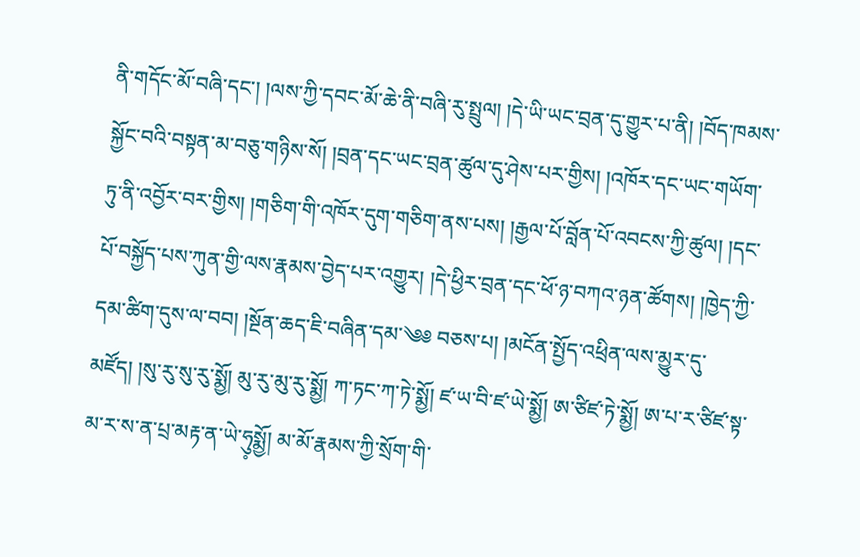ནི་གདོང་མོ་བཞི་དང་། །ལས་ཀྱི་དབང་མོ་ཆེ་ནི་བཞི་རུ་སྤྲུལ། །དེ་ཡི་ཡང་བྲན་དུ་གྱུར་པ་ནི། །བོད་ཁམས་སྐྱོང་བའི་བསྟན་མ་བཅུ་གཉིས་སོ། །བྲན་དང་ཡང་བྲན་ཚུལ་དུ་ཤེས་པར་གྱིས། །འཁོར་དང་ཡང་གཡོག་ཏུ་ནི་འབྱོར་བར་གྱིས། །གཅིག་གི་འཁོར་དུག་གཅིག་ནས་པས། །རྒྱལ་པོ་བློན་པོ་འབངས་ཀྱི་ཚུལ། །དང་པོ་བསྐྱོད་པས་ཀུན་གྱི་ལས་རྣམས་བྱེད་པར་འགྱུར། །དེ་ཕྱིར་བྲན་དང་ཕོ་ཉ་བཀའ་ཉན་ཚོགས། །ཁྱེད་ཀྱི་དམ་ཚིག་དུས་ལ་བབ། །སྔོན་ཆད་ཇི་བཞིན་དམ་༄༅ བཅས་པ། །མངོན་སྤྱོད་འཕྲིན་ལས་མྱུར་དུ་མཛོད། །སུ་རུ་སུ་རུ་སྨྱོ། མུ་རུ་མུ་རུ་སྨྱོ། ཀ་ཏང་ཀ་ཏེ་སྨྱོ། ཛ་ཡ་བི་ཛ་ཡེ་སྨྱོ། ཨ་ཙིཛ་ཏེ་སྨྱོ། ཨ་པ་ར་ཙིཛ་སྟ་མ་ར་ས་ན་པྲ་མརྟ་ན་ཡེ་ཧུ༷སྨྱོ། མ་མོ་རྣམས་ཀྱི་སྲོག་གི་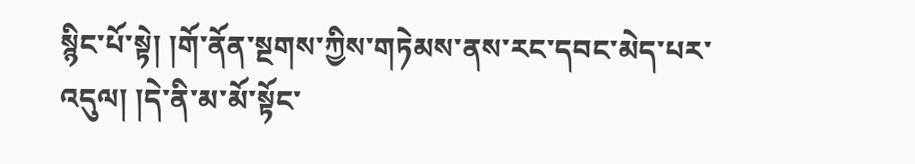སྙིང་པོ་སྟེ། །གོ་ནོན་སྔགས་ཀྱིས་གཏེམས་ནས་རང་དབང་མེད་པར་འདུལ། །དེ་ནི་མ་མོ་སྟོང་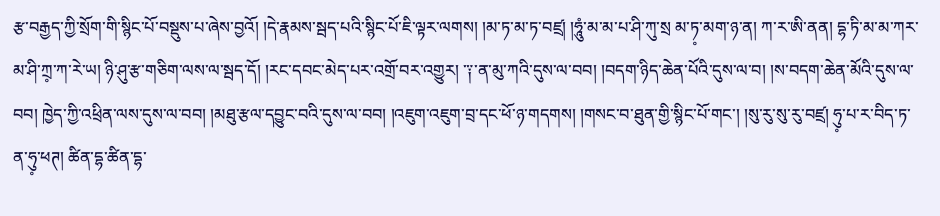རྩ་བརྒྱད་ཀྱི་སྲོག་གི་སྙིང་པོ་བསྡུས་པ་ཞེས་བྱའོ། །དེ་རྣམས་སྦད་པའི་སྙིང་པོ་ཇི་ལྟར་ལགས། །མ་ཏ་མ་ཏ་བཛྲ། །ཧཱུཾ་མ་མ་པ་ཤི་ཀུ་སྲ མ་ཏ༷་མག་ཉ་ན། ཀ་ར་ཨི་ནན། དྷ་ཏི་མ་མ་ཀར་མ་ཤི་ཀྲ༷་ཀ་རེ་ཡ། ཉི་ཤུ་རྩ་གཅིག་ལས་ལ་སྦད་དོ། །རང་དབང་མེད་པར་འགྲོ་བར་འགྱུར། ་༑་ན་མུ་ཀའི་དུས་ལ་བབ། །བདག་ཉིད་ཆེན་པོའི་དུས་ལ་བ། །ས་བདག་ཆེན་མོའི་དུས་ལ་བབ། ཁྱེད་ཀྱི་འཕྲིན་ལས་དུས་ལ་བབ། །མཐུ་རྩལ་དབྱུང་བའི་དུས་ལ་བབ། །འཇུག་འཇུག་བྲ་དང་ཕོ་ཉ་གདགས། །གསང་བ་ཐུན་གྱི་སྙིང་པོ་གང་། །སུ་རུ་སུ་རུ་བཛྲ། ཧུ༷་པ་ར་བིད་ཏ་ན་ཧུ༷་ཕཊ། ཚིན་དྷ་ཚིན་དྷ་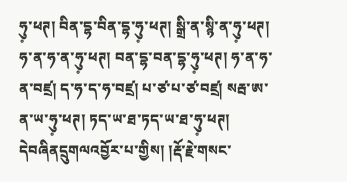ཧུ༷་ཕཊ། བིན་དྷ་བིན་དྷ་ཧུ༷་ཕཊ། སྒྲི་ན་སྙི་ན་ཧུ༷་ཕཊ། ཧ་ན་ཧ་ན་ཧུ༷་ཕཊ། བན་དྷ་བན་དྷ་ཧུ༷་ཕཊ། ཧ་ན་ཧ་ན་བཛྲ། ད་ཧ་ད་ཧ་བཛྲ། པ་ཙ་པ་ཙ་བཛྲ། སརྦ་ཨ་ན་ཡ་ཧུ༷་ཕཊ། ཏད་ཡ་ཐ་ཏད་ཡ་ཐ་ཧུ༷་ཕཊ། དེབཞིནདྲུགལའབྱོར་པ་གྱིས། །རྡོ་རྗེ་གསང་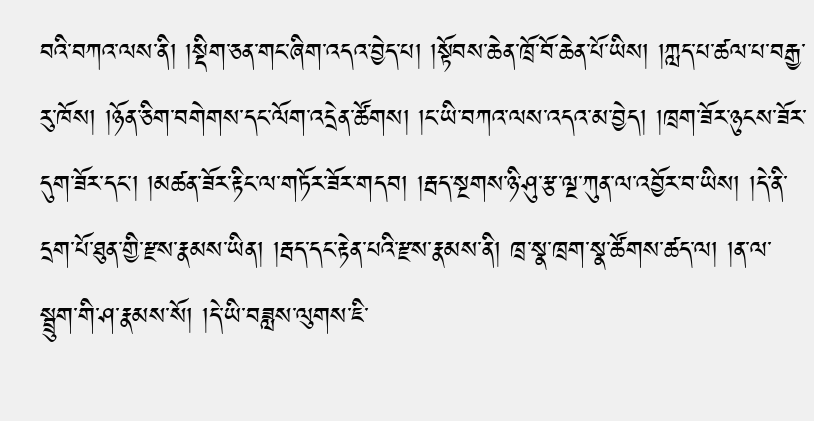བའི་བཀའ་ལས་ནི། །སྡིག་ཅན་གང་ཞིག་འདའ་བྱེད་པ། །སྟོབས་ཆེན་ཁྲོ་བོ་ཆེན་པོ་ཡིས། །ཀླད་པ་ཚལ་པ་བརྒྱ་རུ་ཁོས། །ཉོན་ཅིག་བགེགས་དང་ལོག་འདྲེན་ཚོགས། །ང་ཡི་བཀའ་ལས་འདའ་མ་བྱེད། །ཁྲག་ཟོར་ཉུངས་ཟོར་དུག་ཟོར་དང་། །མཚན་ཟོར་རྟིང་ལ་གཏོར་ཟོར་གདབ། །རྦད་སྔགས་ཉི་ཤུ་རྩ་ལྔ་ཀུན་ལ་འབྱོར་བ་ཡིས། །དེ་ནི་དྲག་པོ་ཐུན་གྱི་རྫས་རྣམས་ཡིན། །རྦད་དང་རྟེན་པའི་རྫས་རྣམས་ནི། ཁྲ་སྣ་ཁྲག་སྣ་ཚོགས་ཚད་ལ། །ན་ལ་སྦྲུག་གི་ཤ་རྣམས་སོ། །དེ་ཡི་བཟླས་ལུགས་ཇི་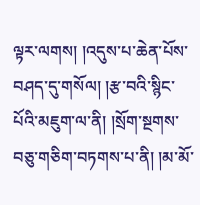ལྟར་ལགས། །འདུས་པ་ཆེན་པོས་བཤད་དུ་གསོལ། །རྩ་བའི་སྙིང་པོའི་མཇུག་ལ་ནི། །སྲོག་སྔགས་བཅུ་གཅིག་བཏགས་པ་ནི། །མ་མོ་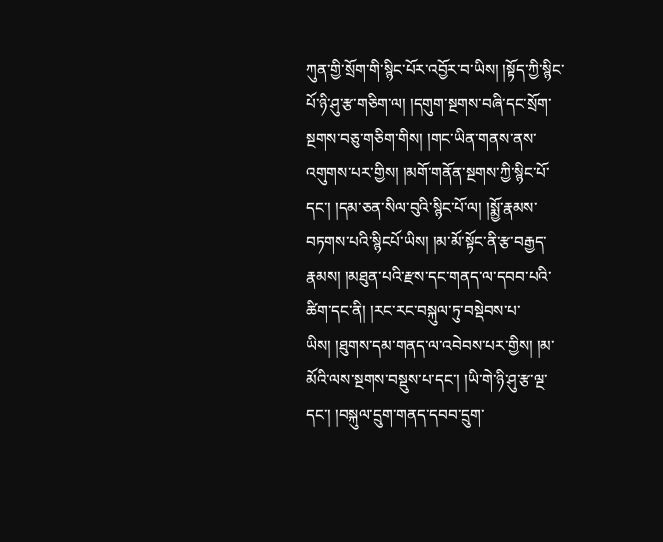ཀུན་གྱི་སྲོག་གི་སྙིང་པོར་འབྱོར་བ་ཡིས། །སྟོད་ཀྱི་སྙིང་པོ་ཉི་ཤུ་རྩ་གཅིག་ལ། །དགུག་སྔགས་བཞི་དང་སྲོག་སྔགས་བཅུ་གཅིག་གིས། །གང་ཡིན་གནས་ནས་འགུགས་པར་གྱིས། །མགོ་གནོན་སྔགས་ཀྱི་སྙིང་པོ་དང་། །དམ་ཅན་སིལ་བུའི་སྙིང་པོ་ལ། །སྨྱོ་རྣམས་བཏགས་པའི་སྙིངཔོ་ཡིས། །མ་མོ་སྟོང་ནི་རྩ་བརྒྱད་རྣམས། །མཐུན་པའི་རྫས་དང་གནད་ལ་དབབ་པའི་ཚིག་དང་ནི། །རང་རང་བསྐུལ་ཏུ་བསྡེབས་པ་ཡིས། །ཐུགས་དམ་གནད་ལ་འབེབས་པར་གྱིས། །མ་མོའི་ལས་སྔགས་བསྡུས་པ་དང་། །ཡི་གེ་ཉི་ཤུ་རྩ་ལྔ་དང་། །བསྐུལ་དྲུག་གནད་དབབ་དྲུག་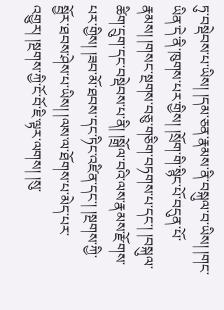ཏུ་བསྡེབས་པ་ཡིས། །དམ་ཅན་རྣམས་ནི་བསྐུལ་བ་ཡིས། །གང་ཡིན་དེ་ནི་ཁུགས་པར་གྱིས། །སྲོག་གི་སྙིང་པོ་བདུན་པོ་རྣམས། །གསང་སྔགས་བཅུ་གཅིག་བཏགས་པ་དང་། །བསྐུལ་ཚིག་དྲུག་དང་བསྡེབས་པ་ནི། །སྒྲོལ་བའི་ལས་རྣམས་རྫོགས་པར་གྱིས། །ཟབ་མོ་ཐབས་དང་ཏིང་འཛིན་དང་། །སྔགས་ཀྱི་སྦྱོར་ཐབས་ཤེས་པ་ཡིས། །ལས་ལ་ཐོགས་པ་མེད་པར་འགྱུར། །སྔགས་ཀྱི་ངོ་བོ་ཇི་ལྟར་ལགས། །སུ་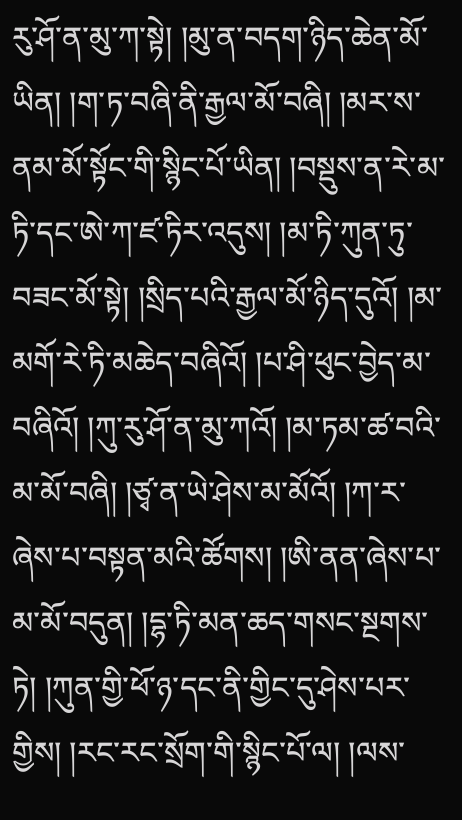རུ་ཤོ་ན་མུ་ཀ་སྟེ། །མུ་ན་བདག་ཉིད་ཆེན་མོ་ཡིན། །ག་ཏ་བཞི་ནི་རྒྱལ་མོ་བཞི། །མར་ས་ནམ་མོ་སྟོང་གི་སྙིང་པོ་ཡིན། །བསྡུས་ན་རེ་མ་ཏི་དང་ཨེ་ཀ་ཛ་ཏིར་འདུས། །མ་ཏི་ཀུན་ཏུ་བཟང་མོ་སྟེ། །སྲིད་པའི་རྒྱལ་མོ་ཉིད་དུའོ། །མ་མགོ་རེ་ཏི་མཆེད་བཞིའོ། །པ་ཤི་ཕུང་བྱེད་མ་བཞིའོ། །ཀུ་རུ་ཤོ་ན་མུ་ཀའོ། །མ་ཏམ་ཚ་བའི་མ་མོ་བཞི། །ཙྭ་ན་ཡེ་ཤེས་མ་མོའོ། །ཀ་ར་ཞེས་པ་བསྟན་མའི་ཚོགས། །ཨི་ནན་ཞེས་པ་མ་མོ་བདུན། །དྷ་ཏི་མན་ཆད་གསང་སྔགས་ཏེ། །ཀུན་གྱི་ཕོ་ཉ་དང་ནི་གྱིང་དུ་ཤེས་པར་གྱིས། །རང་རང་སྲོག་གི་སྙིང་པོ་ལ། །ལས་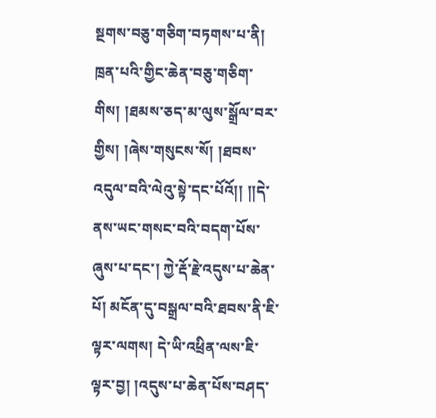སྔགས་བཅུ་གཅིག་བཏགས་པ་ནི། ཁྲན་པའི་གྱིང་ཆེན་བཅུ་གཅིག་གིས། །ཐམས་ཅད་མ་ལུས་སྒྲོལ་བར་གྱིས། །ཞེས་གསུངས་སོ། །ཐབས་འདུལ་བའི་ལེའུ་སྟེ་དང་པོའོ།། །།དེ་ནས་ཡང་གསང་བའི་བདག་པོས་ཞུས་པ་དང་། ཀྱེ་རྡོ་རྗེ་འདུས་པ་ཆེན་པོ། མངོན་དུ་བསྒྲལ་བའི་ཐབས་ནི་ཇི་ལྟར་ལགས། དེ་ཡི་འཕྲིན་ལས་ཇི་ལྟར་བྱ། །འདུས་པ་ཆེན་པོས་བཤད་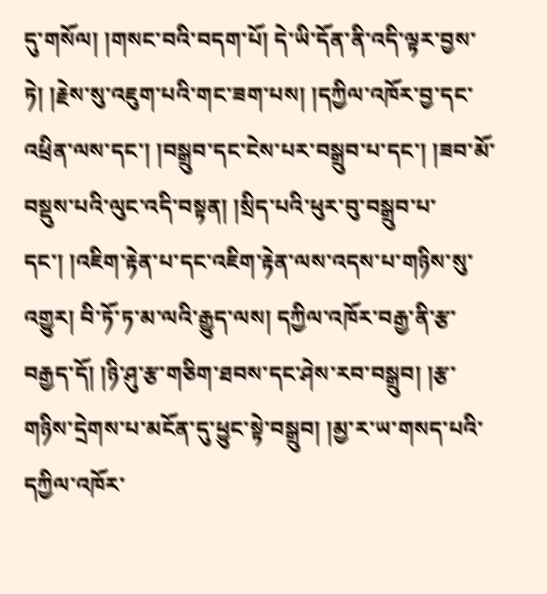དུ་གསོལ། །གསང་བའི་བདག་པོ། དེ་ཡི་དོན་ནི་འདི་ལྟར་བྱས་ཏེ། །རྗེས་སུ་འཇུག་པའི་གང་ཟག་པས། །དཀྱིལ་འཁོར་བྱ་དང་འཕྲིན་ལས་དང་། །བསྒྲུབ་དང་ངེས་པར་བསྒྲུབ་པ་དང་། །ཟབ་མོ་བསྡུས་པའི་ལུང་འདི་བསྟན། །སྲིད་པའི་ཕུར་བུ་བསྒྲུབ་པ་དང་། །འཇིག་རྟེན་པ་དང་འཇིག་རྟེན་ལས་འདས་པ་གཉིས་སུ་འགྱུར། བི་ཏོ་ཏ་མ་ལའི་རྒྱུད་ལས། དཀྱིལ་འཁོར་བརྒྱ་ནི་རྩ་བརྒྱད་དོ། །ཉི་ཤུ་རྩ་གཅིག་ཐབས་དང་ཤེས་རབ་བསྒྲུབ། །རྩ་གཉིས་དྲེགས་པ་མངོན་དུ་ཕྱུང་སྟེ་བསྒྲུབ། །མྱ་ར་ཡ་གསད་པའི་དཀྱིལ་འཁོར་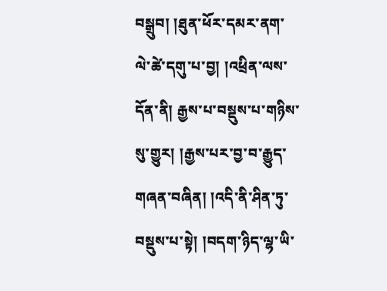བསྒྲུབ། །ཐུན་ཕོར་དམར་ནག་ལེ་ཚེ་དགུ་པ་བྱ། །འཕྲིན་ལས་དོན་ནི། རྒྱས་པ་བསྡུས་པ་གཉིས་སུ་གྱུར། །རྒྱས་པར་བྱ་བ་རྒྱུད་གཞན་བཞིན། །འདི་ནི་ཤིན་ཏུ་བསྡུས་པ་སྟེ། །བདག་ཉིད་ལྷ་ཡི་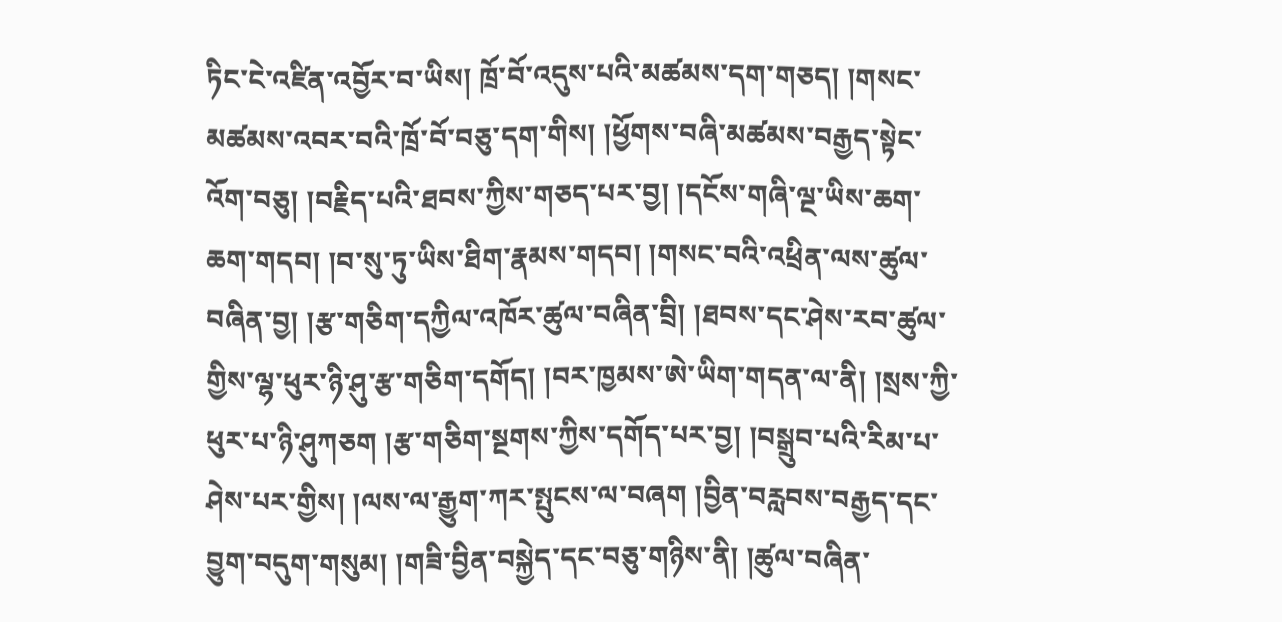ཏིང་ངེ་འཛིན་འབྱོར་བ་ཡིས། ཁྲོ་བོ་འདུས་པའི་མཚམས་དག་གཅད། །གསང་མཚམས་འབར་བའི་ཁྲོ་བོ་བཅུ་དག་གིས། །ཕྱོགས་བཞི་མཚམས་བརྒྱད་སྟེང་འོག་བཅུ། །བརྗིད་པའི་ཐབས་ཀྱིས་གཅད་པར་བྱ། །དངོས་གཞི་ལྔ་ཡིས་ཆག་ཆག་གདབ། །བ་སུ་ཏུ་ཡིས་ཐིག་རྣམས་གདབ། །གསང་བའི་འཕྲིན་ལས་ཚུལ་བཞིན་བྱ། །རྩ་གཅིག་དཀྱིལ་འཁོར་ཚུལ་བཞིན་བྲི། །ཐབས་དང་ཤེས་རབ་ཚུལ་གྱིས་ལྷ་ཕུར་ཉི་ཤུ་རྩ་གཅིག་དགོད། །བར་ཁྱམས་ཨེ་ཡིག་གདན་ལ་ནི། །སྲས་ཀྱི་ཕུར་པ་ཉི་ཤུཀཅག །རྩ་གཅིག་སྔགས་ཀྱིས་དགོད་པར་བྱ། །བསྒྲུབ་པའི་རིམ་པ་ཤེས་པར་གྱིས། །ལས་ལ་རྒྱུག་ཀར་སྤུངས་ལ་བཞག །བྱིན་བརླབས་བརྒྱད་དང་བྱུག་བདུག་གསུམ། །གཟི་བྱིན་བསྐྱེད་དང་བཅུ་གཉིས་ནི། །ཚུལ་བཞིན་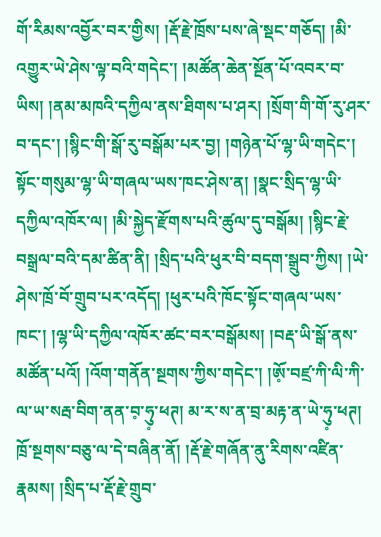གོ་རིམས་འབྱོར་བར་གྱིས། །རྡོ་རྗེ་ཁྲོས་པས་ཞེ་སྡང་གཅོད། །མི་འགྱུར་ཡེ་ཤེས་ལྟ་བའི་གདེང་། །མཚོན་ཆེན་སྔོན་པོ་འབར་བ་ཡིས། །ནམ་མཁའི་དཀྱིལ་ནས་ཐིགས་པ་ཤར། །སྲོག་གི་གོ་རུ་ཤར་བ་དང་། །སྙིང་གི་སྒོ་རུ་བསྒོམ་པར་བྱ། །གཉེན་པོ་ལྷ་ཡི་གདེང་། སྟོང་གསུམ་ལྷ་ཡི་གཞལ་ཡས་ཁང་ཤེས་ན། །སྣང་སྲིད་ལྷ་ཡི་དཀྱིལ་འཁོར་ལ། །མི་སྐྱེད་རྫོགས་པའི་ཚུལ་དུ་བསྒོམ། །སྙིང་རྗེ་བསྒྲལ་བའི་དམ་ཚིན་ནི། །སྲིད་པའི་ཕུར་བི་བདག་སྒྲུབ་ཀྱིས། །ཡེ་ཤེས་ཁྲོ་བོ་གྲུབ་པར་འདོད། །ཕུར་པའི་ཁོང་སྟོང་གཞལ་ཡས་ཁང་། །ལྷ་ཡི་དཀྱིལ་འཁོར་ཚང་བར་བསྒོམས། །བརྡ་ཡི་སྒོ་ནས་མཚོན་པའོ། །འོག་གནོན་སྔགས་ཀྱིས་གདེང་། །ཨོ༷་བཛྲ་ཀི་ལི་ཀི་ལ་ཡ་སརྦ་བིག་ནན་བ༷་ཧུ༷་ཕཊ། མ་ར་ས་ན་བྲ་མརྟ་ན་ཡེ་ཧུ༷་ཕཊ། ཁྲོ་སྔགས་བཅུ་ལ་དེ་བཞིན་ནོ། །རྡོ་རྗེ་གཞོན་ནུ་རིགས་འཛིན་རྣམས། །སྲིད་པ་རྡོ་རྗེ་གྲུབ་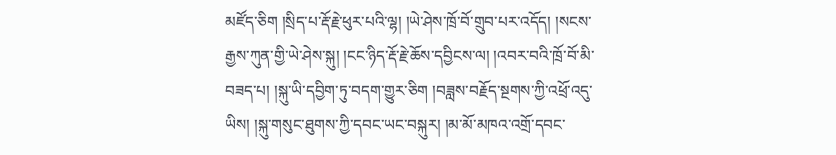མཛོད་ཅིག །སྲིད་པ་རྡོ་རྗེ་ཕུར་པའི་ལྷ། །ཡེ་ཤེས་ཁྲོ་བོ་གྲུབ་པར་འདོད། །སངས་རྒྱས་ཀུན་གྱི་ཡེ་ཤེས་སྐུ། །ངང་ཉིད་རྡོ་རྗེ་ཆོས་དབྱིངས་ལ། །འབར་བའི་ཁྲོ་བོ་མི་བཟད་པ། །སྐུ་ཡི་དབྱིག་ཏུ་བདག་གྱུར་ཅིག །བཟླས་བརྗོད་སྔགས་ཀྱི་འཕྲོ་འདུ་ཡིས། །སྐུ་གསུང་ཐུགས་ཀྱི་དབང་ཡང་བསྐུར། །མ་མོ་མཁའ་འགྲོ་དབང་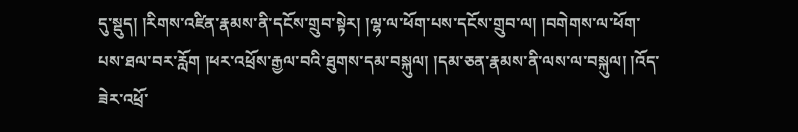དུ་སྡུད། །རིགས་འཛིན་རྣམས་ནི་དངོས་གྲུབ་སྟེར། །ལྷ་ལ་ཕོག་པས་དངོས་གྲུབ་ལ། །བགེགས་ལ་ཕོག་པས་ཐལ་བར་རློག །ཕར་འཕྲོས་རྒྱལ་བའི་ཐུགས་དམ་བསྐུལ། །དམ་ཅན་རྣམས་ནི་ལས་ལ་བསྐུལ། །འོད་ཟེར་འཕྲོ་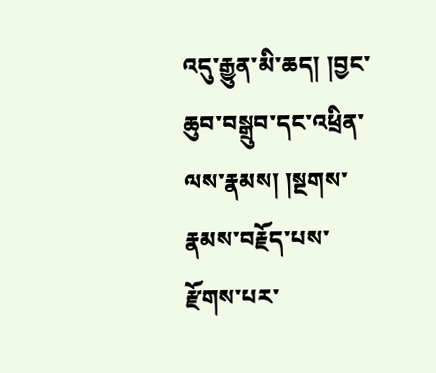འདུ་རྒྱུན་མི་ཆད། །བྱང་ཆུབ་བསྒྲུབ་དང་འཕྲིན་ལས་རྣམས། །སྔགས་རྣམས་བརྗོད་པས་རྫོགས་པར་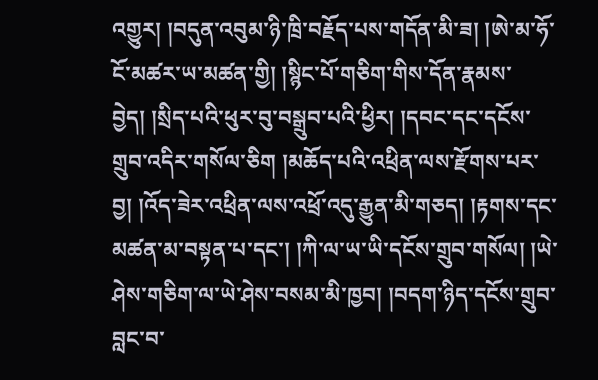འགྱུར། །བདུན་འབུམ་ཉི་ཁྲི་བརྗོད་པས་གདོན་མི་ཟ། །ཨེ་མ་ཧོ་ངོ་མཚར་ཡ་མཚན་གྱི། །སྙིང་པོ་གཅིག་གིས་དོན་རྣམས་བྱེད། །སྲིད་པའི་ཕུར་བུ་བསྒྲུབ་པའི་ཕྱིར། །དབང་དང་དངོས་གྲུབ་འདིར་གསོལ་ཅིག །མཆོད་པའི་འཕྲིན་ལས་རྫོགས་པར་བྱ། །འོད་ཟེར་འཕྲིན་ལས་འཕྲོ་འདུ་རྒྱུན་མི་གཅད། །རྟགས་དང་མཚན་མ་བསྟན་པ་དང་། །ཀི་ལ་ཡ་ཡི་དངོས་གྲུབ་གསོལ། །ཡེ་ཤེས་གཅིག་ལ་ཡེ་ཤེས་བསམ་མི་ཁྱབ། །བདག་ཉིད་དངོས་གྲུབ་བླང་བ་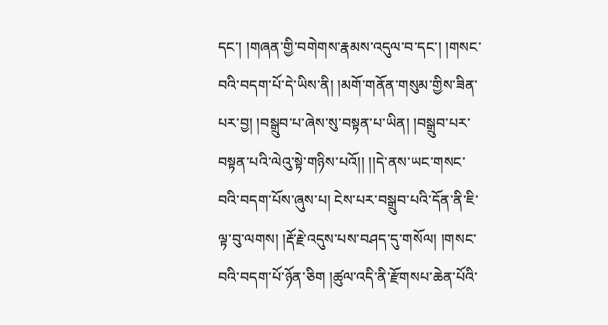དང་། །གཞན་གྱི་བགེགས་རྣམས་འདུལ་བ་དང་། །གསང་བའི་བདག་པོ་དེ་ཡིས་ནི། །མགོ་གནོན་གསུམ་གྱིས་ཟིན་པར་བྱ། །བསྒྲུབ་པ་ཞེས་སུ་བསྟན་པ་ཡིན། །བསྒྲུབ་པར་བསྟན་པའི་ལེའུ་སྟེ་གཉིས་པའོ།། །།དེ་ནས་ཡང་གསང་བའི་བདག་པོས་ཞུས་པ། ངེས་པར་བསྒྲུབ་པའི་དོན་ནི་ཇི་ལྟ་བུ་ལགས། །རྡོ་རྗེ་འདུས་པས་བཤད་དུ་གསོལ། །གསང་བའི་བདག་པོ་ཉོན་ཅིག །ཚུལ་འདི་ནི་རྫོགསཔ་ཆེན་པོའི་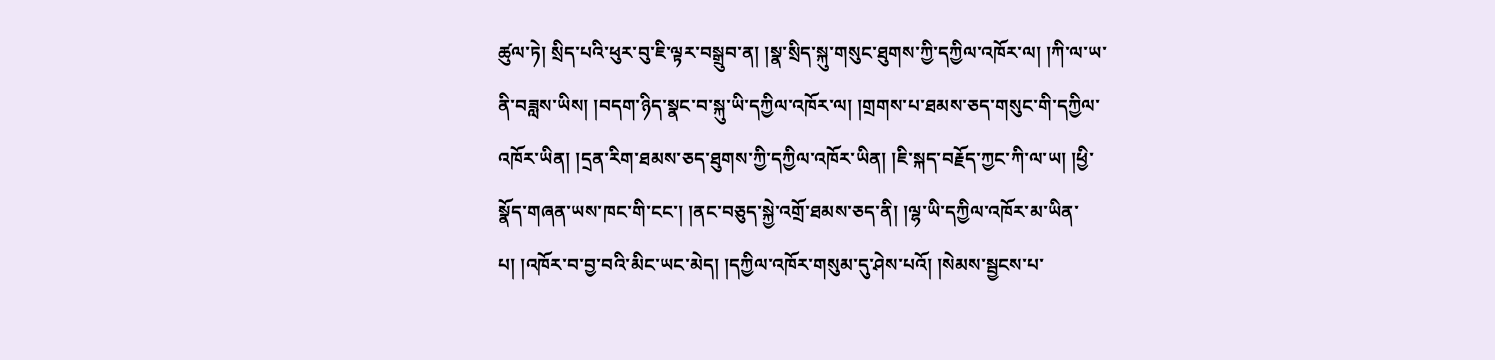ཚུལ་ཏེ། སྲིད་པའི་ཕུར་བུ་ཇི་ལྟར་བསྒྲུབ་ན། །སྣ་སྲིད་སྐུ་གསུང་ཐུགས་ཀྱི་དཀྱིལ་འཁོར་ལ། །ཀི་ལ་ཡ་ནི་བཟླས་ཡིས། །བདག་ཉིད་སྣང་བ་སྐུ་ཡི་དཀྱིལ་འཁོར་ལ། །གྲགས་པ་ཐམས་ཅད་གསུང་གི་དཀྱིལ་འཁོར་ཡིན། །དྲན་རིག་ཐམས་ཅད་ཐུགས་ཀྱི་དཀྱིལ་འཁོར་ཡིན། །ཇི་སྐད་བརྗོད་ཀྱང་ཀི་ལ་ཡ། །ཕྱི་སྣོད་གཞན་ཡས་ཁང་གི་ངང་། །ནང་བཅུད་སྐྱེ་འགྲོ་ཐམས་ཅད་ནི། །ལྷ་ཡི་དཀྱིལ་འཁོར་མ་ཡིན་པ། །འཁོར་བ་བྱ་བའི་མིང་ཡང་མེད། །དཀྱིལ་འཁོར་གསུམ་དུ་ཤེས་པའོ། །སེམས་སྦྱངས་པ་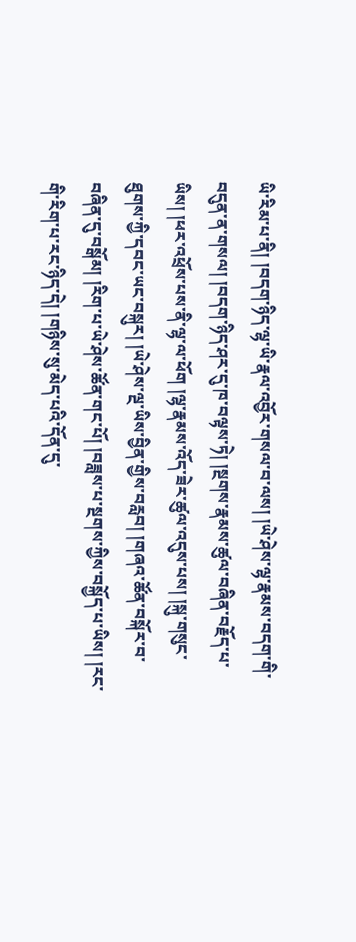ཡི་རིམ་པ་ནི། །བདག་ཉིད་ལྷ་ཡི་རྣལ་འབྱོར་གསལ་བ་ལས། །ཡེ་ཤེས་ལྷ་རྣམས་བདག་གི་བདུན་ན་གསལ། །བདག་ཉིད་ཤར་དུ་ཁ་བལྟས་ཏེ། །སྔགས་རྣམས་ཚུལ་བཞིན་བརྗོད་པ་ཡིས། །ཕར་འཕྲོས་པས་ནི་ལྷ་ལ་ཕོག །ལྷ་རྣམས་འོད་ཟེར་ཚུལ་འདུས་པས། །སྐུ་གསུང་ཐུགས་ཀྱི་དབང་ཡང་བསྐུར། །ཡེ་ཤེས་ལྔ་ཡིས་བྱིན་གྱིས་བརླབ། །གཞའ་ཚོན་བསྐོར་བ་བཞིན་དུ་བསྒོམ། །རིག་པ་ཡེ་ཤེས་ཚོན་གང་པོ། །བཟླས་པ་སྔགས་ཀྱིས་བསྐྱོད་པ་ཡིས། །རང་གི་རིག་པ་རང་ཉིད་དེ། །གཉིས་སུ་མེད་པའི་དོན་དུ་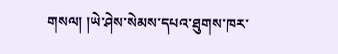གསལ། །ཡེ་ཤེས་སེམས་དཔའ་ཐུགས་ཁར་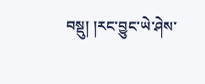བསྡུ། །རང་བྱུང་ཡེ་ཤེས་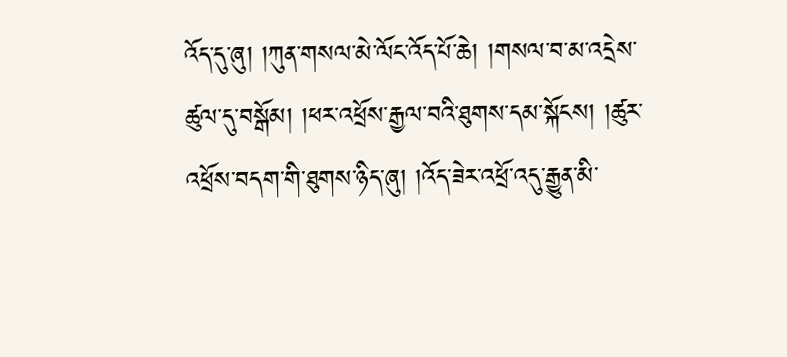འོད་དུ་ཞུ། །ཀུན་གསལ་མེ་ལོང་འོད་པོ་ཆེ། །གསལ་བ་མ་འདྲེས་ཚུལ་དུ་བསྒོམ། །ཕར་འཕྲོས་རྒྱལ་བའི་ཐུགས་དམ་སྐོངས། །ཚུར་འཕྲོས་བདག་གི་ཐུགས་ཉིད་ཞུ། །འོད་ཟེར་འཕྲོ་འདུ་རྒྱུན་མི་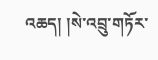འཆད། །སེ་འབྲུ་གཏོར་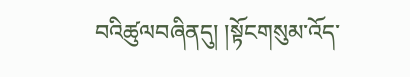བའིཚུལབཞིནདུ། །སྟོངགསུམ་འོད་